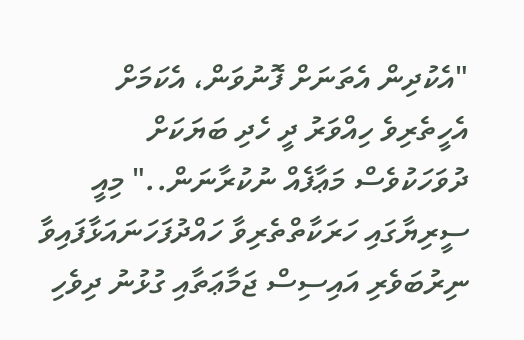"އެކުދިން އެތަނަށް ފޮނުވަން، އެކަމަށް އެހީތެރިވެ ހިއްވަރު ދީ ހެދި ބަޔަކަށް ދުވަހަކުވެސް މަޢާފެއް ނުކުރާނަން.." މިއީ ސީރިޔާގައި ހަރަކާތްތެރިވާ ހައްދުފަހަނައަޅާފައިވާ ނިރުބަވެރި އައިސިސް ޖަމާޢަތާއި ގުޅުނު ދިވެހި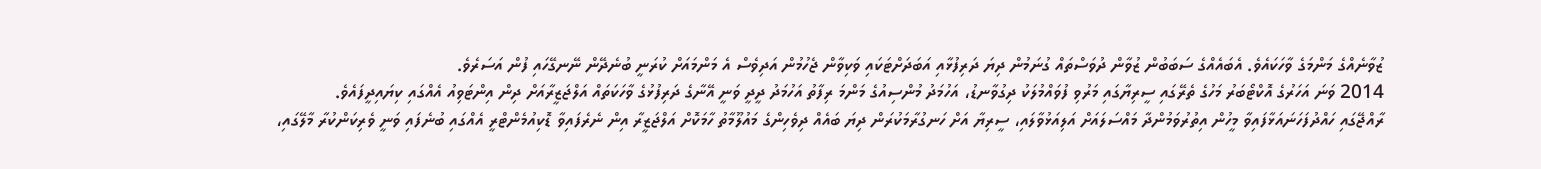ޒުވާނެއްގެ މަންމަގެ ވާހަކައެވެ. އެބައެއްގެ ސަބަބުން ޒުވާން ދުވަސްތައް ގުނަމުން ދިޔަ ދަރިފުޅާއި އަބަދަށްޓަކައި ވަކިވާން ޖެހުމުން އަދިވެސް އެ މަންމައަށް ކުރަނީ ބުނެދޭން ނޭނގޭހައި ފުން އަސަރެވެ.
2014 ވަނަ އަހަރުގެ އޮކްޓޯބަރު މަހުގެ ތެރޭގައި ސީރިޔާގައި މަރުވި ފުވައްމުލަކު ދިގުވާނޑު، އަހުމަދު މުންސިއުގެ މަންމަ ރިފާތު އަހުމަދު ދީދީ ވަނީ އޭނާގެ ދަރިފުޅުގެ ވާހަކަތައް އަލްޖަޒީރާއަށް ދިން އިންޓަވިއު އެއްގައި ކިޔައިދީފައެވެ.
ރާއްޖޭގައި ހައްދުފަހަނައަޅާފައިވާ މީހުން އިތުރުވަމުންދާ މައްސަލައަށް އަލިއަޅުވާލައި، ސީރިޔާ އަށް ހަނގުރާމަކުރަން ދިޔަ ބައެއް ދިވެހިންގެ މައުލޫމާތު ހާމަކޮށް އަލްޖަޒީރާ އިން ނެރެފައިވާ ޑޮކިއުމެންޓްރީ އެއްގައި ބުނެފައި ވަނީ ވެރިކަންކުރާ މާލޭގައި،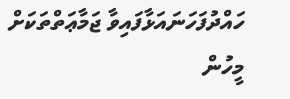ހައްދުފަހަނައަޅާފައިވާ ޖަމާޢަތްތަކަށް މީހުން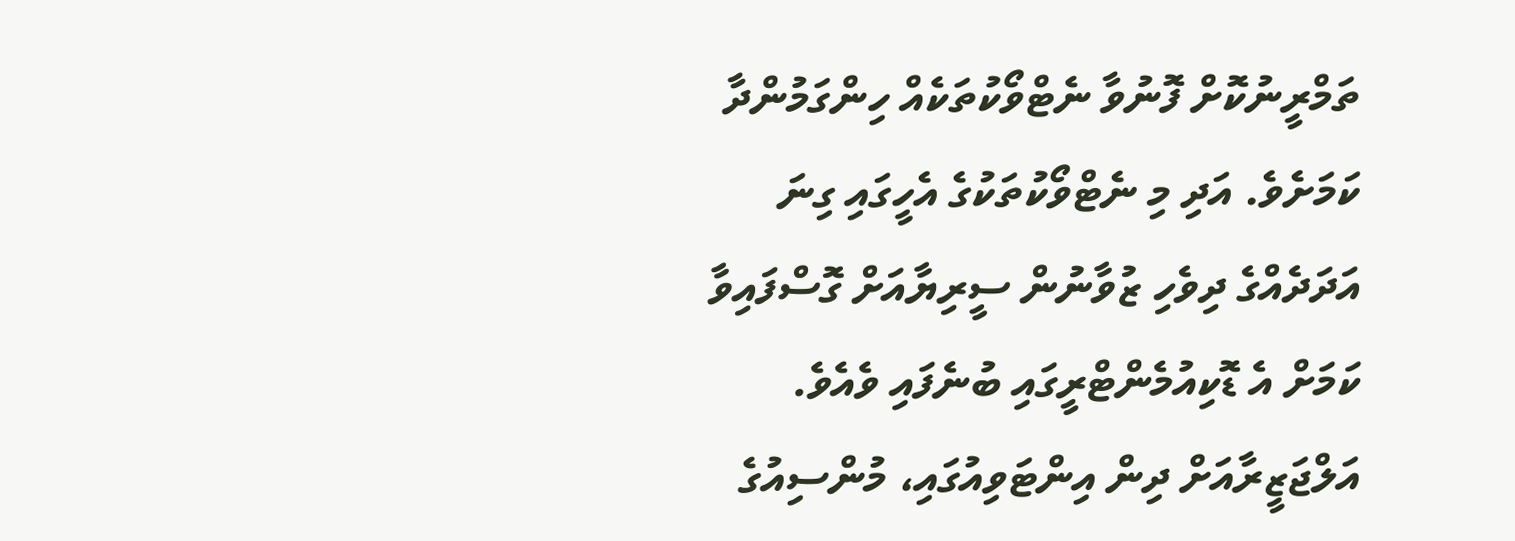ތަމްރީނުކޮށް ފޮނުވާ ނެޓްވޯކުތަކެއް ހިންގަމުންދާ ކަމަށެވެ. އަދި މި ނެޓްވޯކުތަކުގެ އެހީގައި ގިނަ އަދަދެއްގެ ދިވެހި ޒުވާނުން ސީރިޔާއަށް ގޮސްފައިވާ ކަމަށް އެ ޑޮކިއުމެންޓްރީގައި ބުނެފައި ވެއެވެ.
އަލްޖަޒީރާއަށް ދިން އިންޓަވިއުގައި، މުންސިއުގެ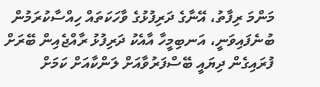މަންމަ ރިފާތު، އޭނާގެ ދަރިފުޅުގެ ވާހަކަތައް ހިއްސާކުރަމުން ބުނެފައިވަނީ، އަނބިމީހާ އާއެކު ދަރިފުޅު ރާއްޖެއިން ބޭރަށް ފުރައިގެން ދިޔައީ ބޭސްފަރުވާއަށް ލަންކާއަށް ކަމަށް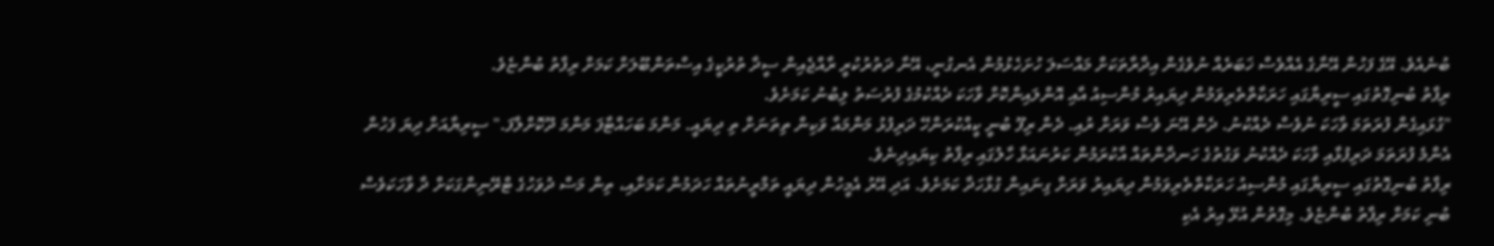ބުނެއެވެ. އޭގެ ފަހުން އޭނާގެ އެއްވެސް ޚަބަރެއް ނުވެގެން އިދާރާތަކަށް މައްސަލަ ހުށަހެޅުމުން އެނގުނީ، އޭނާ ދަތުރުކުރީ ރާއްޖެއިން ސީދާ ތުރުކީގެ އިސްތަންބޫލަށް ކަމަށް ރިފާތު ބުންޏެވެ.
ރިފާތު ބުނިގޮތުގައި ސީރިޔާގައި ހަރަކާތްތެރިވަމުން ދިޔައިރު މުންސިއު އާއި އޮންލައިންކޮށް ވާހަކަ ދެއްކުމުގެ ފުރުސަތު ލިބުނު ކަމަށެވެ.
"ގުޅައިގެން ފުރަތަމަ ވާހަކަ ނުވެސް ދެއްކުނު. ދެން އޭނަ ވެސް ވަރަށް ރުއި. ދެން ރިފޫ ބުނީ ކީއްކުރަންހޭ ދަރިފުޅު މަންމައާ ވަކިން ތިތަނަށް ތި ދިޔައީ. މަންމަ ބަހައްޓާފަ މަންމަ ދޫކޮށްލާފަ." ސީރިޔާއަށް ދިޔަ ފަހުން އެންމެ ފުރަތަމަ ދަރިފުޅާއި ވާހަކަ ދެއްކުނު ވަގުތުގެ ހަނދާންތައް އާކުރަމުން ކަރުނައަޅާ ހާލުގައި ރިފާތު ކިޔައިދިނެވެ.
ރިފާތު ބުނިގޮތުގައި ސީރިޔާގައި މުންސިއު ހަރަކާތްތެރިވަމުން ދިޔައިރު ވަރަށް ގިނައިން ގުޅާހަދާ ކަމަށެވެ. އަދި އޭރު އެމީހުން ދިޔައީ ތަމްރީނުތައް ހަދަމުން ކަމަށާއި، ތިން މަސް ދުވަހުގެ ޓްރޭނިންގަކަށް ދާ ވާހަކަވެސް ބުނި ކަމަށް ރިފާތު ބުންޏެވެ. މިގޮތުން އުޅޭ އިރު އެކި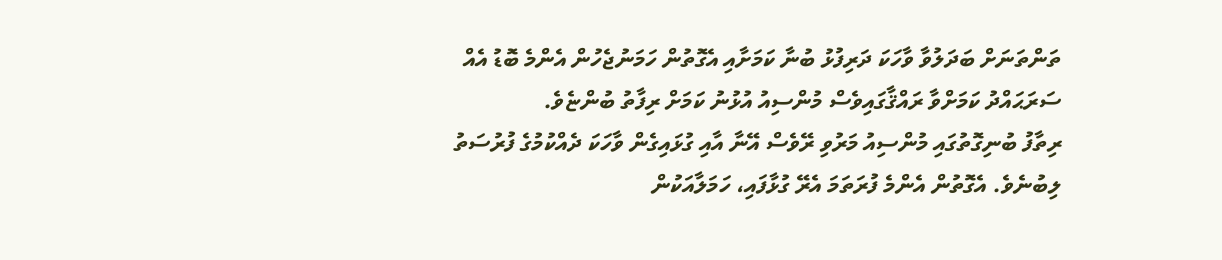ތަންތަނަށް ބަދަލުވާ ވާހަކަ ދަރިފުޅު ބުނާ ކަމަށާއި އެގޮތުން ހަމަނުޖެހުން އެންމެ ބޮޑު އެއް ސަރަޙައްދު ކަމަށްވާ ރައްޤާގައިވެސް މުންސިއު އުޅުނު ކަމަށް ރިފާތު ބުންޏެވެ.
ރިތާފު ބުނިގޮތުގައި މުންސިއު މަރުވި ރޭވެސް އޭނާ އާއި ގުޅައިގެން ވާހަކަ ދެއްކުމުގެ ފުރުސަތު ލިބުނެވެ. އެގޮތުން އެންމެ ފުރަތަމަ އެރޭ ގުޅާފައި، ހަމަލާއަކުން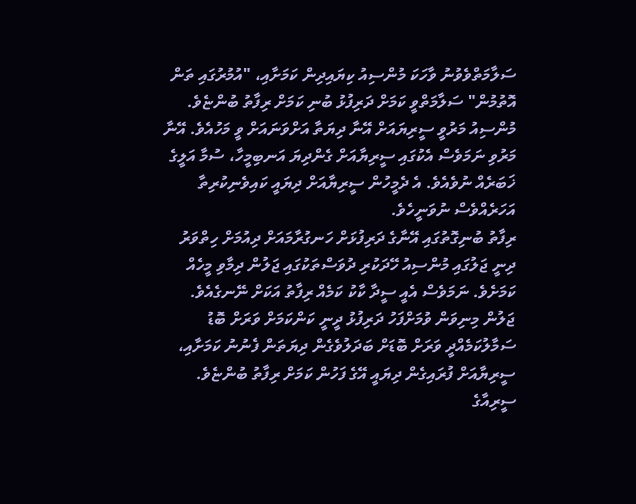ސަލާމަތްވެވުނު ވާހަކަ މުންސިއު ކިޔައިދިން ކަމަށާއި، "އުމުރުގައި ތަން އޮތުމުން" ސަލާމަތްވީ ކަމަށް ދަރިފުޅު ބުނި ކަމަށް ރިފާތު ބުންޏެވެ.
މުންސިއު މަރުވީ ސީރިޔައަށް އޭނާ ދިޔަތާ އަށްވަނައަށް ވީ މަހުއެވެ. އޭނާ މަރުވި ނަމަވެސް އެކުގައި ސީރިޔާއަށް ގެންދިޔަ އަނބިމީހާ، ސުމާ އަލީގެ ޚަބަރެއް ނުވެއެވެ. އެ ދެމީހުން ސީރިޔާއަށް ދިޔައީ ކައިވެނިކުރިތާ އަހަރެއްވެސް ނުވަނީހެވެ.
ރިފާތު ބުނިގޮތުގައި އޭނާގެ ދަރިފުޅަށް ހަނގުރާމައަށް ދިއުމަށް ހިތްވަރު ދިނީ ޖަލުގައި މުންސިއު ހޭދަކުރި ދުވަސްތަކުގައި ޖަލުން ދިމާވި މީހެއް ކަމަށެވެ. ނަމަވެސް އެއީ ސީދާ ކާކު ކަމެއް ރިފާތު އަކަށް ނޭނގެއެވެ. ޖަލުން މިނިވަން ވުމަށްފަހު ދަރިފުޅު ދީނީ ކަންކަމަށް ވަރަށް ބޮޑު ސަމާލުކަމެއްދީ ވަރަށް ބޮޑަށް ބަދަލުވެގެން ދިޔަތަން ފެނުނު ކަމަށާއި، ސީރިޔާއަށް ފުރައިގެން ދިޔައީ އޭގެ ފަހުން ކަމަށް ރިފާތު ބުންޏެވެ.
ސީރިއާގެ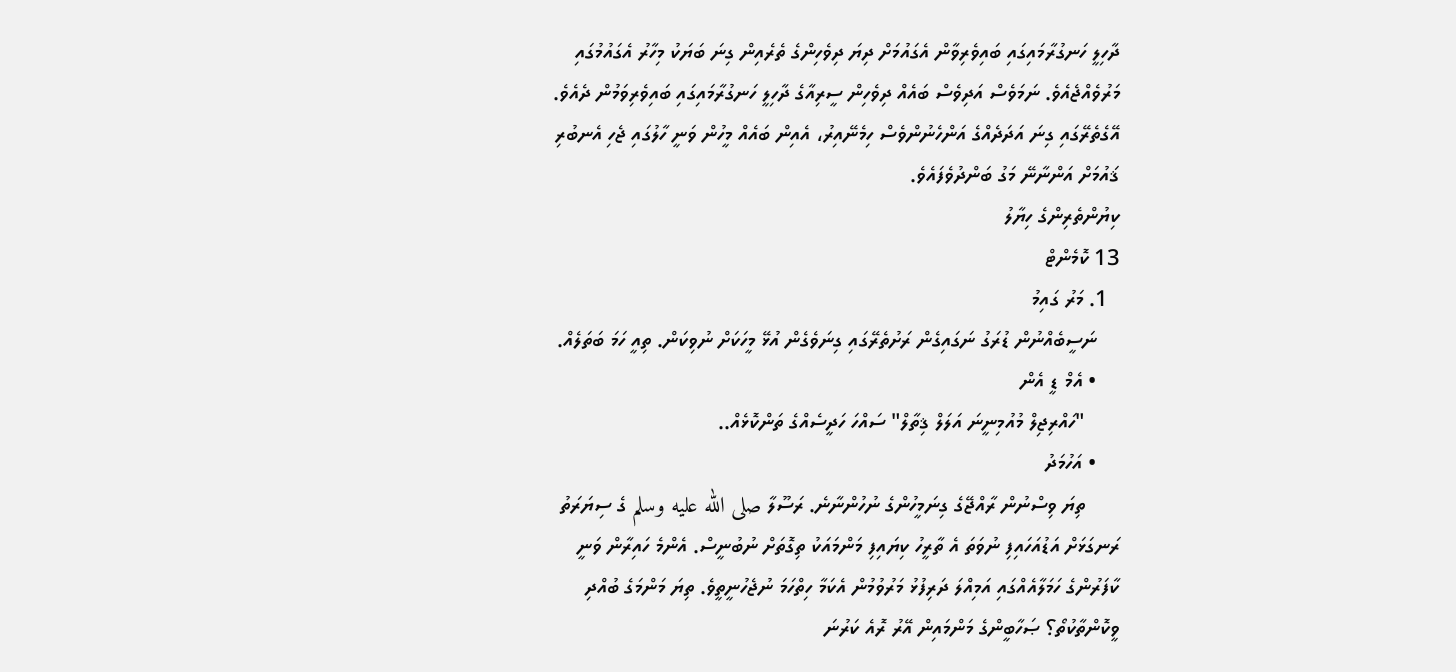ދާހިލީ ހަނގުރާމައިގައި ބައިވެރިވާން އެގައުމަށް ދިޔަ ދިވެހިންގެ ތެރެއިން ގިނަ ބަޔަކު މިހާރު އެގައުމުގައި މަރުވެއްޖެއެވެ. ނަމަވެސް އަދިވެސް ބައެއް ދިވެހިން ސީރިއާގެ ދާހިލީ ހަނގުރާމައިގައި ބައިވެރިވަމުން ދެއެވެ. އޭގެތެރޭގައި ގިނަ އަދަދެއްގެ އަންހެނުންވެސް ހިމެނޭއިރު، އެއިން ބައެއް މީހުން ވަނީ ހާލުގައި ޖެހި އެނބުރި ޤައުމަށް އަންނާނޭ މަގު ބަންދުވެފައެވެ.
ކިޔުންތެރިންގެ ހިޔާލު
13 ކޮމެންޓް
  1. މަރު ގައިމު
    ނަސީބެއްނުން ޑުރަގު ނަގައިގެން ރަށުތެރޭގައި ގިނަވެގެން އުޅޭ މީހަކަށް ނުވިކަން. ތިއީ ހަމަ ބަތަލެއް.
    • އެމް ޑީ އެން
      "ހައްރިޖިލް މުއުމިނީނަ އަލަލް ޤިތާލް" ސައްހަ ހަދީސެއްގެ ތަންކޮޅެއް..
    • އަހުމަދު
      ތިޔަ ވިސްނުން ރާއްޖޭގެ ގިނަމީހުންގެ ނުހުންނާނެ. ރަސޫލާ صلى الله عليه وسلم ގެ ސިޔަރަތު ރަނގަޅަށް އަޑުއަހައިފި ނުވަތަ އެ ތާރީހު ކިޔައިފި މަންމައަކު ތިގޮތަށް ނުބުނީސް. އެންމެ ހައިރާން ވަނީ ކާފަރުންގެ ހަމަލާއެއްގައި އަމިއްލަ ދަރިފުޅު މަރުވުމުން އެކަމާ ހިތްހަމަ ނުޖެހުނީތީވެ. ތިޔަ މަންމަގެ ބުއްދި ވީކޮންތާކުތޯ؟ ޞަހާބީންގެ މަންމައިން އޭރު ރޮއެ ކަރުނަ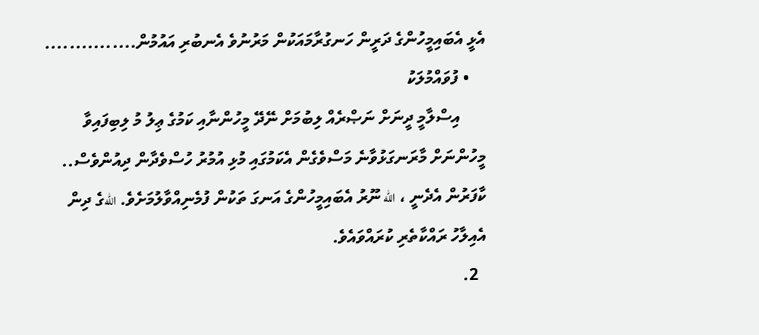އެޅީ އެބައިމީހުންގެ ދަރީން ހަނގުރާމައަކުން މަރުނުވެ އެނބުރި އައުމުން...............
    • ފުވައްމުލަކު
      އިސްލާމީ ދީނަށް ނަޞްރެއް ލިބުމަށް ނޭދޭ މީހުންނާއި ކަމުގެ ޢިލު މު ލިބިފައިވާ މީހުންނަށް މާރަނގަޅުވާނެ މަސްވެގެން އެކަމުގައި މުޅި އުމުރު ހުސްވެދާން ދިއުންވެސް.. ކާފަރުން އެދެނީ ، الله ނޫރު އެބައިމީހުންގެ އަނގަ ތަކުން ފުމެނިއްވާލުމަށެވެ. اللهގެ ދިން އެއިލާހު ރައްކާތެރި ކުރައްވައެވެ.
  2.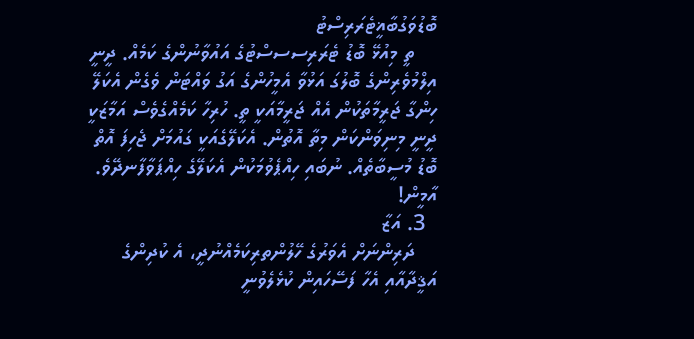ބޮޑުވަގުބާޣީޓެރަރިސްޓު
    ތީ މިއުޅޭ ބޮޑު ޓެރަރިސސސްޓުގެ އައުވާނުންގެ ކަމެއް. ދީނީ އިލްމުވެރިންގެ ބޮލުގަ އަޅުވާ އެމީހުންގެ އަގު ވައްޓަން ވެގެން އެކަލޭ ހިންގާ ޖަރީމާތަކުން އެއް ޖަރީމާއަކީ ތީ. ހުރިހާ ކަމެއްގެވެސް އަމާޒަކީ ދީނީ މިނިވަންކަން މިތާ އޮތުން. އެކަލޭގެއަކީ ގައުމަށް ޖެހިފަ އޮތް ބޮޑު މުސީބާތެއް. ނުބައި ހިއްޕެވުމަކުން އެކަލޭގެ ހިއްޕަވާފާނދޭވެ. އާމީން!
  3. އަޒާ
    ދަރިންނަށް އެވަރުގެ ހޭލުންތރިކަމެއްނުދީ، އެ ކުދިންގެ އަޤީދާއާއި އެހާ ފަސޭހައިން ކުޅެލެވުނީ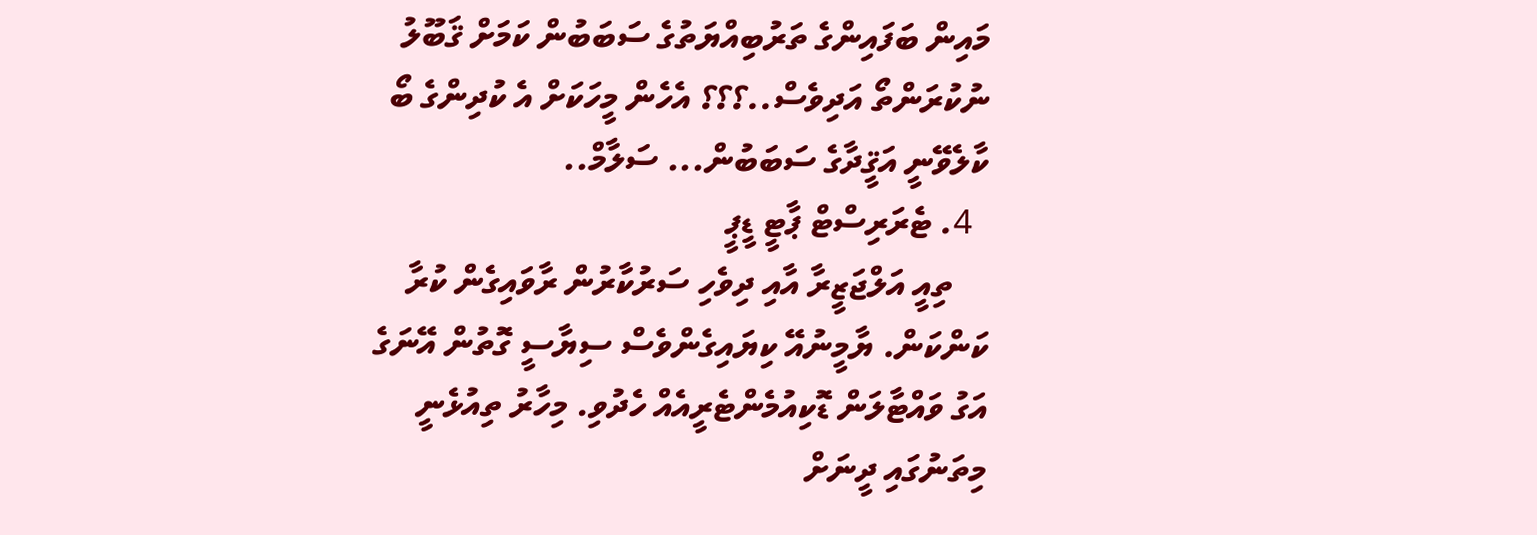މައިން ބަފައިންގެ ތަރުބިއްޔަތުގެ ސަބަބުން ކަމަށް ޤަބޫލު ނުކުރަންތޯ އަދިވެސް..؟؟؟ އެހެން މީހަކަށް އެ ކުދިންގެ ބޯ ކާލެވޭނީ އަޤީދާގެ ސަބަބުން... ސަލާމް..
  4. ޓެރަރިސްޓް ޕާޓީ ޑީޕީ
    ތިއީ އަލްޖަޒީރާ އާއި ދިވެހި ސަރުކާރުން ރާވައިގެން ކުރާ ކަންކަން. ޔާމީނުއޭ ކިޔައިގެންވެސް ސިޔާސީ ގޮތުން އޭނަގެ އަގު ވައްޓާލަން ޑޮކިއުމެންޓެރީއެއް ހެދުވި. މިހާރު ތިއުޅެނީ މިތަނުގައި ދީނަށް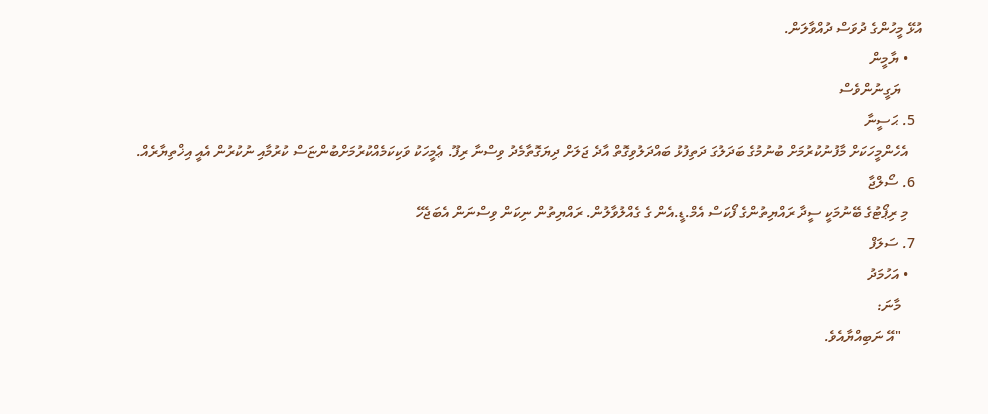އުޅޭ މީހުންގެ ދުވަސް ދުއްވާލަން.
    • ޔާމީން
      ޔަގީނުންވެސް
  5. ޙަސީނާ
    އެހެންމީހަކަށް މާފުނުކުރުމަށް ބުނުމުގެ ބަދަލުގަ ދަތިފުޅު ބައްދަލުވިގޮތް އާދެ ޖަލަށް ދިޔަގޮތާމެދު ވިސްނާ ރިފޫ. ޢެމީހަކު ވަކިކަމެއްކުރުމަށްބުންޏަސް ކުރުމާއި ނުކުރުން އެއީ އިޚްތިޔާރެއް.
  6. ސޯލްޖާ
    މި ރިޕޯޓުގެ ބޭނުމަކީ ސީދާ ރައްޔިތުންގެ ފޯކަސް އެމް.ޑީ.އެން ގެ ގެއްލުވާލުން. ރައްޔިތުން ނިކަން ވިސްނަން އެބަޖެހޭ
  7. ސަލަފް
    • އަހުމަދު
      މާނަ:
      "އޭ ނަބިއްޔާއެވެ.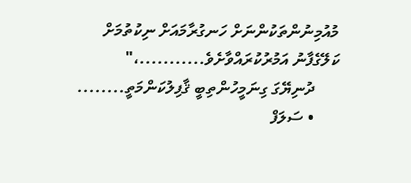މުއުމިނުންތަކުންނަށް ހަނގުރާމައަށް ނިކުތުމަށް ކަލޭގެފާނު އަމުރުކުރައްވާށެވެ...........،"
      ދުނިޔޭގަ ގިނަމީހުންތިބީ ޤާފިލުކަންމަތީ........
      • ސަލަފް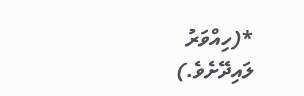*(ހިއްވަރު ލައިދޭށެވެ.)